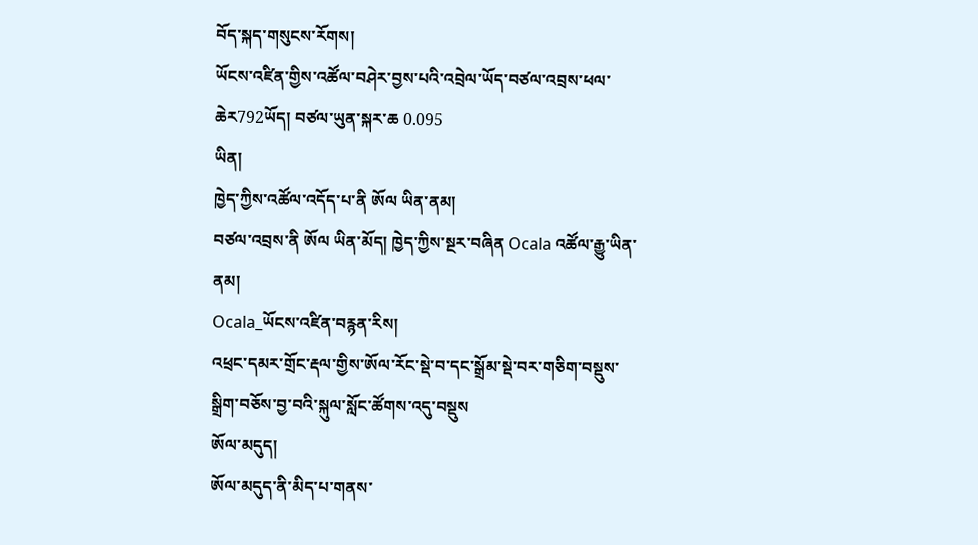བོད་སྐད་གསུངས་རོགས།
ཡོངས་འཛིན་གྱིས་འཚོལ་བཤེར་བྱས་པའི་འབྲེལ་ཡོད་བཙལ་འབྲས་ཕལ་ཆེར792ཡོད། བཙལ་ཡུན་སྐར་ཆ 0.095
ཡིན།
ཁྱེད་ཀྱིས་འཚོལ་འདོད་པ་ནི ཨོལ ཡིན་ནམ།
བཙལ་འབྲས་ནི ཨོལ ཡིན་མོད། ཁྱེད་ཀྱིས་སྔར་བཞིན Ocala འཚོལ་རྒྱུ་ཡིན་ནམ།
Ocala_ཡོངས་འཛིན་བརྙན་རིས།
འཕྲང་དམར་གྲོང་རྡལ་གྱིས་ཨོལ་རོང་སྡེ་བ་དང་སྒྲོམ་སྡེ་བར་གཅིག་བསྡུས་སྒྲིག་བཅོས་བྱ་བའི་སྐུལ་སློང་ཚོགས་འདུ་བསྡུས
ཨོལ་མདུད།
ཨོལ་མདུད་ནི་མིད་པ་གནས་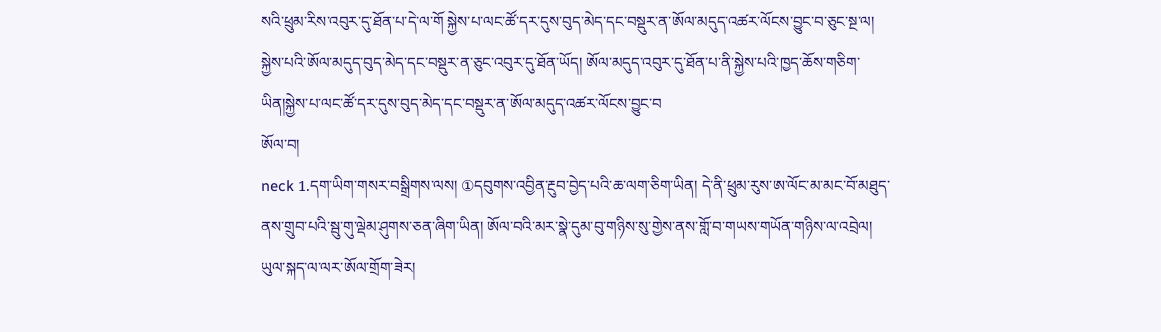སའི་ཕྲུམ་རིས་འབུར་དུ་ཐོན་པ་དེ་ལ་གོ སྐྱེས་པ་ལང་ཚོ་དར་དུས་བུད་མེད་དང་བསྡུར་ན་ཨོལ་མདུད་འཚར་ལོངས་བྱུང་བ་ཅུང་སྔ་ལ། སྐྱེས་པའི་ཨོལ་མདུད་བུད་མེད་དང་བསྡུར་ན་ཅུང་འབུར་དུ་ཐོན་ཡོད། ཨོལ་མདུད་འབུར་དུ་ཐོན་པ་ནི་སྐྱེས་པའི་ཁྱད་ཆོས་གཅིག་ཡིན།སྐྱེས་པ་ལང་ཚོ་དར་དུས་བུད་མེད་དང་བསྡུར་ན་ཨོལ་མདུད་འཚར་ལོངས་བྱུང་བ
ཨོལ་བ།
neck 1.དག་ཡིག་གསར་བསྒྲིགས་ལས། ①དབུགས་འབྱིན་རྔུབ་བྱེད་པའི་ཆ་ལག་ཅིག་ཡིན། དེ་ནི་ཕྲུམ་རུས་ཨ་ལོང་མ་མང་བོ་མཐུད་ནས་གྲུབ་པའི་སྦུ་གུ་ལྡེམ་ཤུགས་ཅན་ཞིག་ཡིན། ཨོལ་བའི་མར་སྣེ་དུམ་བུ་གཉིས་སུ་གྱེས་ནས་གློ་བ་གཡས་གཡོན་གཉིས་ལ་འབྲེལ། ཡུལ་སྐད་ལ་ལར་ཨོལ་གྲོག་ཟེར།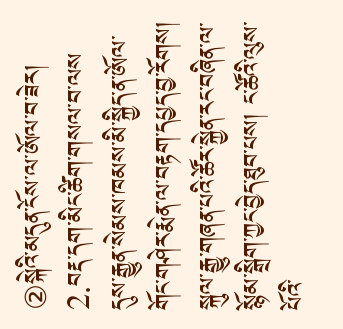②སྐེའི་མདུན་ངོས་ལ་ཨོལ་བ་ཟེར། 2.བརྡ་དག་མིང་ཚིག་གསལ་བ་ལས
དུས་རྒྱུན་སེམས་ཁམས་མི་སྐྱིད་ན་ཨོལ་གོང་གཤེར་རྨེན་ལ་བརྟག་དཔྱད་བྱ་རོགས།
སྐུལ་རྒྱུ་གཞན་པའི་ཚོར་སྐྱེན་རང་བཞིན་ལ་སྙོམ་སྒྲིག་ཀྱང་བྱེད་ཐུབ་པས། ང་ཚོའི་ལུས་པོའི་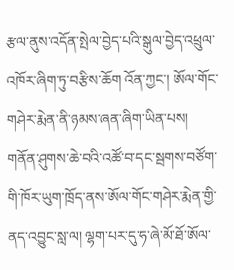རྩལ་ནུས་འདོན་སྤེལ་བྱེད་པའི་སྒུལ་བྱེད་འཕྲུལ་འཁོར་ཞིག་ཏུ་བརྩིས་ཆོག འོན་ཀྱང་། ཨོལ་གོང་གཤེར་རྨེན་ནི་ཉམས་ཞན་ཞིག་ཡིན་པས། གནོན་ཤུགས་ཆེ་བའི་འཚོ་བ་དང་སྦགས་བཙོག་གི་ཁོར་ཡུག་ཁྲོད་ནས་ཨོལ་གོང་གཤེར་རྨེན་གྱི་ནད་འབྱུང་སླ་ལ། ལྷག་པར་དུ་ཧ་ཞེ་མོ་ཐོ་ཨོལ་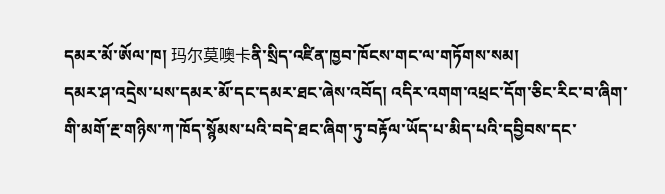དམར་མོ་ཨོལ་ཁ། 玛尔莫噢卡ནི་སྲིད་འཛིན་ཁྱབ་ཁོངས་གང་ལ་གཏོགས་སམ།
དམར་ཤ་འདྲེས་པས་དམར་མོ་དང་དམར་ཐང་ཞེས་འབོད། འདིར་འགག་འཕྲང་དོག་ཅིང་རིང་བ་ཞིག་གི་མགོ་རྔ་གཉིས་ཀ་ཁོད་སྙོམས་པའི་བདེ་ཐང་ཞིག་ཏུ་བརྟོལ་ཡོད་པ་མིད་པའི་དབྱིབས་དང་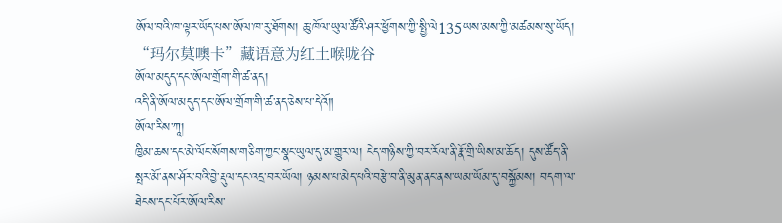ཨོལ་བའི་ཁ་ལྟར་ཡོད་པས་ཨོལ་ཁ་རུ་ཐོགས། ཆུ་ཁོལ་ཡུལ་ཚོའི་ཤར་ཕྱོགས་ཀྱི་སྤྱི་ལེ135ཡས་མས་ཀྱི་མཚམས་སུ་ཡོད། “玛尔莫噢卡”藏语意为红土喉咙谷
ཨོལ་མདུད་དང་ཨོལ་གྲོག་གི་ཚ་ནད།
འདི་ནི་ཨོལ་མདུད་དང་ཨོལ་གྲོག་གི་ཚ་ནད་ཅེས་པ་དེའོ༎
ཨོལ་རིས་ཀཱ།
ཁྱིམ་ཆས་དང་མེ་ལོང་སོགས་གཅིག་ཀྱང་སྣང་ཡུལ་དུ་མ་གྱུར་ལ། ངེད་གཉིས་ཀྱི་བར་རོལ་ནི་རྣོ་གྲི་ཡིས་མ་ཆོད། དུས་ཚོད་ནི་སྤར་མོ་ནས་ཤོར་བའི་བྱེ་རྡུལ་དང་འདྲ་བར་ཡོལ། ཉམས་པ་མེད་པའི་བརྩེ་བ་ནི་མུན་ནང་ནས་ཡམ་ཡོམ་དུ་བསྐྱོམས། བདག་ལ་ཐེངས་དང་པོར་ཨོལ་རིས་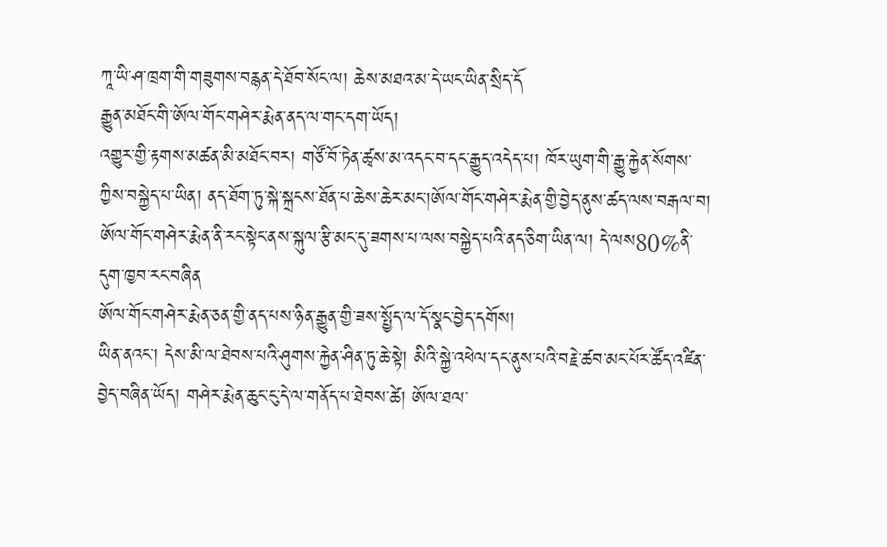ཀཱ་ཡི་ཤ་ཁྲག་གི་གཟུགས་བརྙན་དེ་ཐོབ་སོང་ལ། ཆེས་མཐའ་མ་དེ་ཡང་ཡིན་སྲིད་དོ
རྒྱུན་མཐོང་གི་ཨོལ་གོང་གཤེར་རྨེན་ནད་ལ་གང་དག་ཡོད།
འགྱུར་གྱི་རྟགས་མཚན་མི་མཐོང་བར། གཙོ་བོ་ཏེན་ཚྭས་མ་འདང་བ་དང་རྒྱུད་འདེད་པ། ཁོར་ཡུག་གི་རྒྱུ་རྐྱེན་སོགས་ཀྱིས་བསྐྱེད་པ་ཡིན། ནད་ཐོག་ཏུ་སྐེ་སྐྲངས་ཐོན་པ་ཆེས་ཆེར་མང་།ཨོལ་གོང་གཤེར་རྨེན་གྱི་བྱེད་ནུས་ཚད་ལས་བརྒལ་བ། ཨོལ་གོང་གཤེར་རྨེན་ནི་རང་སྟེང་ནས་སྐུལ་རྩི་མང་དུ་ཟགས་པ་ལས་བསྐྱེད་པའི་ནད་ཅིག་ཡིན་ལ། དེ་ལས80%ནི་དུག་ཁྱབ་རང་བཞིན
ཨོལ་གོང་གཤེར་རྨེན་ཅན་གྱི་ནད་པས་ཉིན་རྒྱུན་གྱི་ཟས་སྤྱོད་ལ་དོ་སྣང་བྱེད་དགོས།
ཡིན་ནའང་། དེས་མི་ལ་ཐེབས་པའི་ཤུགས་རྐྱེན་ཤིན་ཏུ་ཆེ་སྟེ། མིའི་སྐྱེ་འཕེལ་དང་ནུས་པའི་བརྗེ་ཚབ་མང་པོར་ཚོད་འཛིན་བྱེད་བཞིན་ཡོད། གཤེར་རྨེན་ཆུང་ངུ་དེ་ལ་གནོད་པ་ཐེབས་ཚེ། ཨོལ་ཐལ་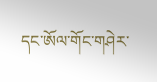དང་ཨོལ་གོང་གཤེར་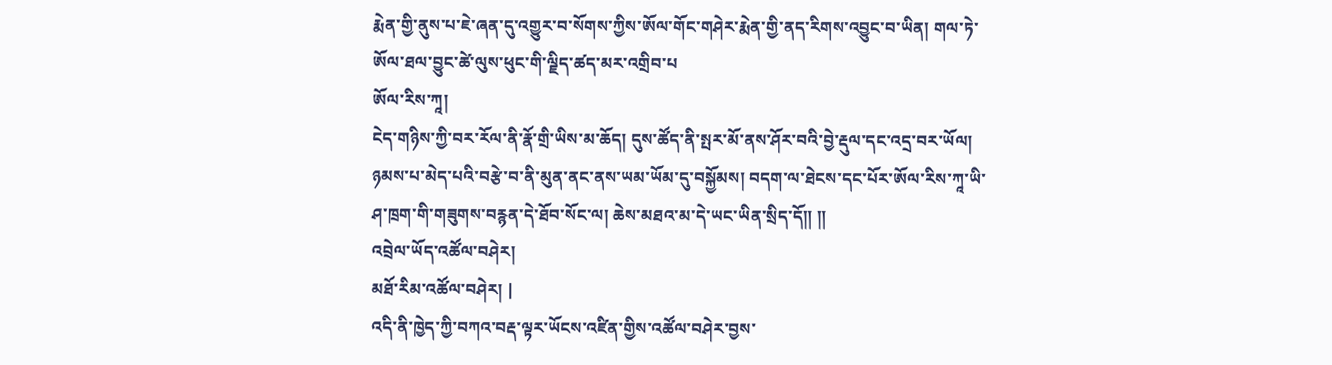རྨེན་གྱི་ནུས་པ་ཇེ་ཞན་དུ་འགྱུར་བ་སོགས་ཀྱིས་ཨོལ་གོང་གཤེར་རྨེན་གྱི་ནད་རིགས་འབྱུང་བ་ཡིན། གལ་ཏེ་ཨོལ་ཐལ་བྱུང་ཚེ་ལུས་ཕུང་གི་ལྗིད་ཚད་མར་འགྲིབ་པ
ཨོལ་རིས་ཀཱ།
ངེད་གཉིས་ཀྱི་བར་རོལ་ནི་རྣོ་གྲི་ཡིས་མ་ཆོད། དུས་ཚོད་ནི་སྤར་མོ་ནས་ཤོར་བའི་བྱེ་རྡུལ་དང་འདྲ་བར་ཡོལ། ཉམས་པ་མེད་པའི་བརྩེ་བ་ནི་མུན་ནང་ནས་ཡམ་ཡོམ་དུ་བསྐྱོམས། བདག་ལ་ཐེངས་དང་པོར་ཨོལ་རིས་ཀཱ་ཡི་ཤ་ཁྲག་གི་གཟུགས་བརྙན་དེ་ཐོབ་སོང་ལ། ཆེས་མཐའ་མ་དེ་ཡང་ཡིན་སྲིད་དོ༎ ༎
འབྲེལ་ཡོད་འཚོལ་བཤེར།
མཐོ་རིམ་འཚོལ་བཤེར། |
འདི་ནི་ཁྱེད་ཀྱི་བཀའ་བརྡ་ལྟར་ཡོངས་འཛིན་གྱིས་འཚོལ་བཤེར་བྱས་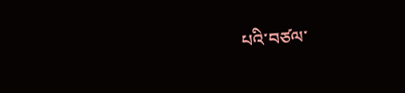པའི་བཙལ་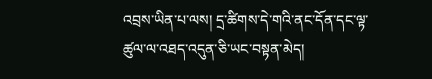འབྲས་ཡིན་པ་ལས། དྲ་ཚིགས་དེ་གའི་ནང་དོན་དང་ལྟ་ཚུལ་ལ་འཐད་འདུན་ཅི་ཡང་བསྟན་མེད།